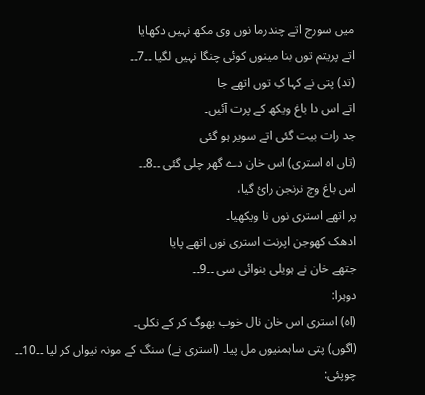میں سورج اتے چندرما نوں وی مکھ نہیں دکھایا
اتے پریتم توں بنا مینوں کوئی چنگا نہیں لگیا ۔۔7۔۔
(تد) پتی نے کہا کِ توں اتھے جا
اتے اس دا باغ ویکھ کے پرت آئیں۔
جد رات بیت گئی اتے سویر ہو گئی
(تاں اہ استری) اس خان دے گھر چلی گئی ۔۔8۔۔
اس باغ وچ نرنجن رائ گیا،
پر اتھے استری نوں نا ویکھیا۔
ادھک کھوجن اپرنت استری نوں اتھے پایا
جتھے خان نے ہویلی بنوائی سی ۔۔9۔۔
دوہرا:
(اہ) استری اس خان نال خوب بھوگ کر کے نکلی۔
(اگوں) پتی ساہمنیوں مل پیا۔ (استری نے) سنگ کے مونہ نیواں کر لیا ۔۔10۔۔
چوپئی: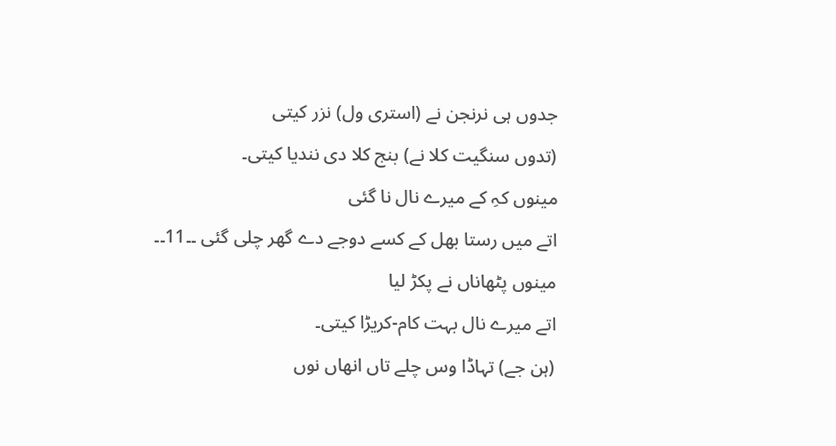جدوں ہی نرنجن نے (استری ول) نزر کیتی
(تدوں سنگیت کلا نے) بنج کلا دی نندیا کیتی۔
مینوں کہِ کے میرے نال نا گئی
اتے میں رستا بھل کے کسے دوجے دے گھر چلی گئی ۔۔11۔۔
مینوں پٹھاناں نے پکڑ لیا
اتے میرے نال بہت کام-کریڑا کیتی۔
(ہن جے) تہاڈا وس چلے تاں انھاں نوں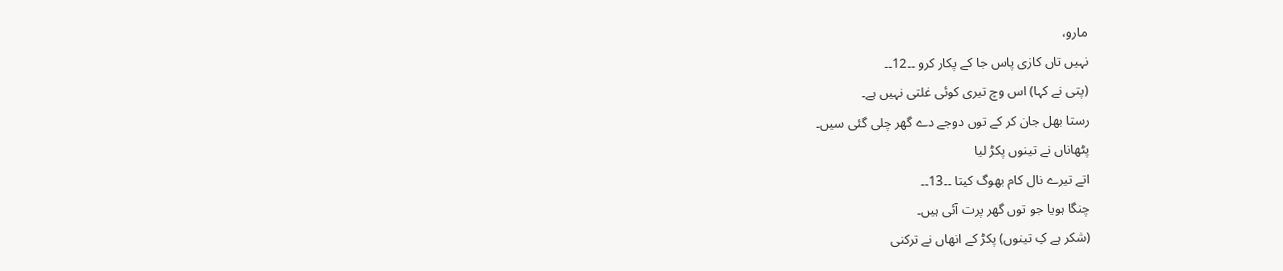مارو،
نہیں تاں کازی پاس جا کے پکار کرو ۔۔12۔۔
(پتی نے کہا) اس وچ تیری کوئی غلتی نہیں ہے۔
رستا بھل جان کر کے توں دوجے دے گھر چلی گئی سیں۔
پٹھاناں نے تینوں پکڑ لیا
اتے تیرے نال کام بھوگ کیتا ۔۔13۔۔
چنگا ہویا جو توں گھر پرت آئی ہیں۔
(شکر ہے کِ تینوں) پکڑ کے انھاں نے ترکنی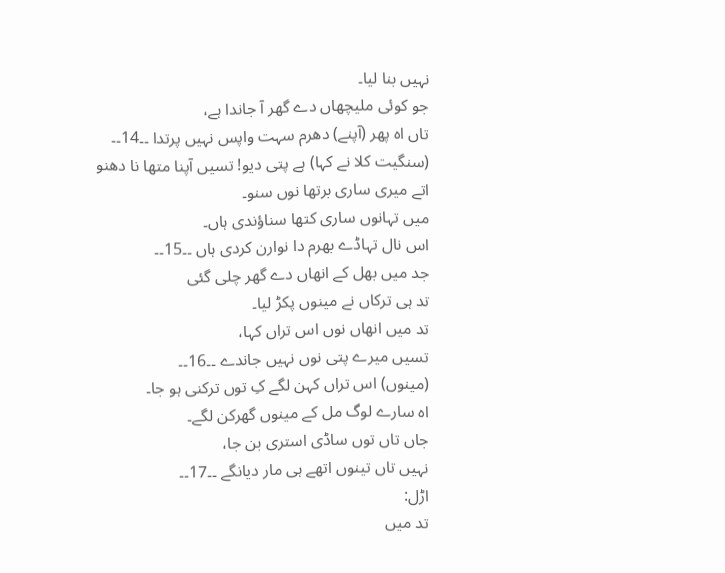نہیں بنا لیا۔
جو کوئی ملیچھاں دے گھر آ جاندا ہے،
تاں اہ پھر (آپنے) دھرم سہت واپس نہیں پرتدا ۔۔14۔۔
(سنگیت کلا نے کہا) ہے پتی دیو! تسیں آپنا متھا نا دھنو
اتے میری ساری برتھا نوں سنو۔
میں تہانوں ساری کتھا سناؤندی ہاں۔
اس نال تہاڈے بھرم دا نوارن کردی ہاں ۔۔15۔۔
جد میں بھل کے انھاں دے گھر چلی گئی
تد ہی ترکاں نے مینوں پکڑ لیا۔
تد میں انھاں نوں اس تراں کہا،
تسیں میرے پتی نوں نہیں جاندے ۔۔16۔۔
(مینوں) اس تراں کہن لگے کِ توں ترکنی ہو جا۔
اہ سارے لوگ مل کے مینوں گھرکن لگے۔
جاں تاں توں ساڈی استری بن جا،
نہیں تاں تینوں اتھے ہی مار دیانگے ۔۔17۔۔
اڑل:
تد میں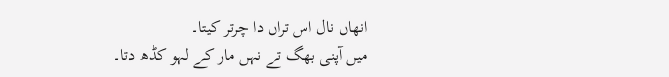انھاں نال اس تراں دا چرتر کیتا۔
میں آپنی بھگ تے نہں مار کے لہو کڈھ دتا۔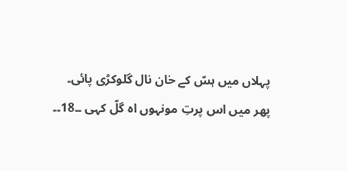پہلاں میں ہسّ کے خان نال گلوکڑی پائی۔
پھر میں اس پرتِ مونہوں اہ گلّ کہی ۔۔18۔۔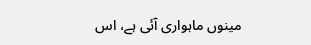مینوں ماہواری آئی ہے، اس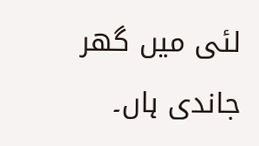لئی میں گھر جاندی ہاں۔